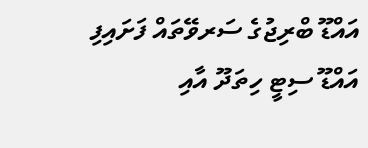އައްޑޫ ބްރިޖުގެ ސަރވޭތައް ފަށައިފި
އައްޑޫ ސިޓީ ހިތަދޫ އާއި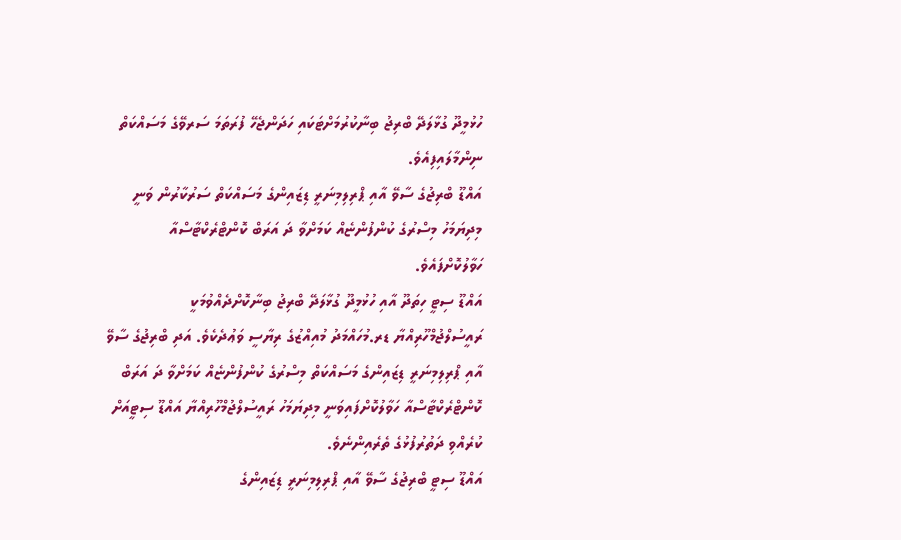ހުޅުމީދޫ ގުޅާލަދޭ ބްރިޖު ބިނާކުރުމަށްޓަކައި ހަދަންޖެހޭ ފުރަތަމަ ސަރވޭގެ މަސައްކަތް ނިންމާލައިފިއެވެ.
އައްޑޫ ބްރިޖުގެ ސާވޭ އާއި ޕްރިލިމިނަރީ ޑިޒައިންގެ މަސައްކަތް ސަރުކާރުން ވަނީ މިދިޔަމަހު މިސްރުގެ ކުންފުންޏެއް ކަމަށްވާ ދަ އަރަބް ކޮންޓްރެކްޓާސްއާ ހަވާލުކޮށްފައެވެ.
އައްޑޫ ސިޓީ ހިތަދޫ އާއި ހުޅުމީދޫ ގުޅާލަދޭ ބްރިޖު ބިނާކޮށްދެއްވުމަކީ ރައީސުލްޖުމްހޫރިއްޔާ ޑރ.މުހައްމަދު މުއިއްޒުގެ ރިޔާސީ ވަޢުދެކެވެ. އަދި ބްރިޖުގެ ސާވޭ އާއި ޕްރިލިމިނަރީ ޑިޒައިންގެ މަސައްކަތް މިސްރުގެ ކުންފުންޏެއް ކަމަށްވާ ދަ އަރަބް ކޮންޓްރެކްޓާސްއާ ހަވާލުކޮށްފައިވަނީ މިދިޔަމަހު ރައީސުލްޖުމްހޫރިއްޔާ އައްޑޫ ސިޓީއަށް ކުރެއްވި ދަތުރުފުޅުގެ ތެރެއިންނެވެ.
އައްޑޫ ސިޓީ ބްރިޖުގެ ސާވޭ އާއި ޕްރިލިމިނަރީ ޑިޒައިންގެ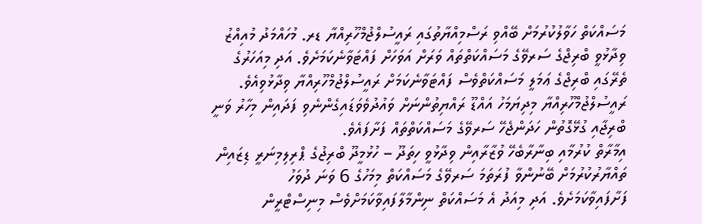މަސައްކަތް ހަވާލުކުރުމަށް ބޭއްވި ރަސްމިއްޔާތުގައި ރައީސުލްޖުމްހޫރިއްޔާ ޑރ. މުހައްމަދު މުއިއްޒު ވިދާޅުވީ ބްރިޖްގެ ސަރވޭގެ މަސައްކަތްތައް ވަރަށް އަވަހަށް ފައްޓަވާނެކަމަށެވެ. އަދި މިއަހަރުގެ ތެރޭގައި ބްރިޖްގެ ޢަމަލީ މަސައްކަތްވެސް ފައްޓަވާނެކަމަށް ރައީސުލްޖުމްހޫރިއްޔާ ވިދާޅުވިއެވެ.
ރައީސުލްޖުމްހޫރިއްޔާ މިދިޔަމަހު އައްޑޫ ރައްޔިތުންނަށް ވައުދުވެވަޑައިގެންނެވި ފަދައިން މިހާރު ވަނީ ބްރިޖާއި ގުޅޭގޮތުން ހަދަންޖެހޭ ސަރވޭގެ މަސައްކަތްތައް ފަށާފައެވެ.
އިމާރާތް ކުރުމާއި ބިނާރާބެހޭ ވުޒާރާއިން ވިދާޅުވީ ހިތަދޫ – ހުޅުމީދޫ ބްރިޖުގެ ޕްރިލިމިނަރީ ޑިޒައިން ތައްޔާރުކުރުމަށް ބޭނުންވާ ފުރަތަމަ ސަރވޭގެ މަސައްކަތް މިމަހުގެ 6 ވަނަ ދުވަހު ފަށާފައިވާކަމަށެވެ. އަދި މިއަދު އެ މަސައްކަތް ނިންމާލާފައިވާކަމަށްވެސް މިނިސްޓްރީން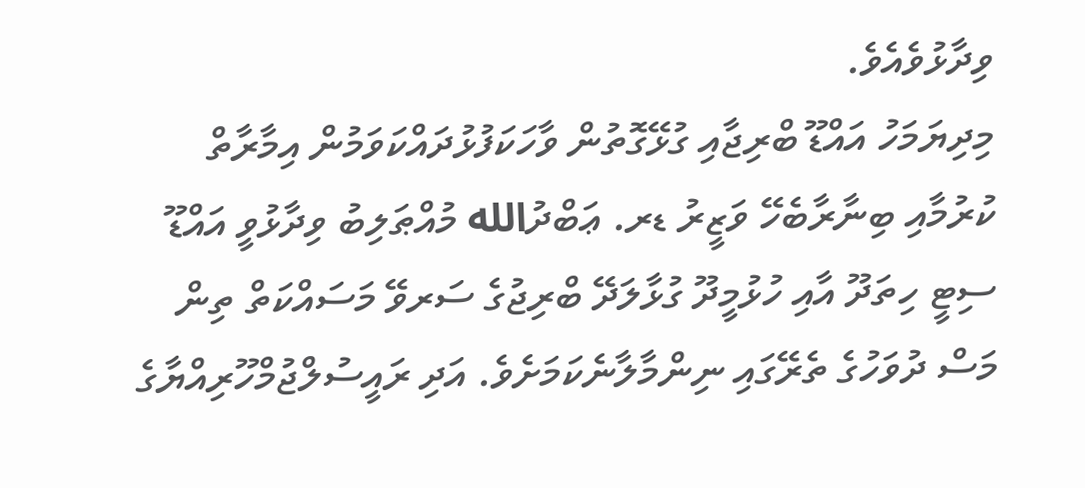ވިދާޅުވެއެވެ.
މިދިޔަމަހު އައްޑޫ ބްރިޖާއި ގުޅޭގޮތުން ވާހަކަފުޅުދައްކަވަމުން އިމާރާތް ކުރުމާއި ބިނާރާބެހޭ ވަޒީރު ޑރ. ޢަބްދުالله މުއްޠަލިބު ވިދާޅުވީ އައްޑޫ ސިޓީ ހިތަދޫ އާއި ހުޅުމީދޫ ގުޅާލަދޭ ބްރިޖުގެ ސަރވޭ މަސައްކަތް ތިން މަސް ދުވަހުގެ ތެރޭގައި ނިންމާލާނެކަމަށެވެ. އަދި ރައީސުލްޖުމްހޫރިއްޔާގެ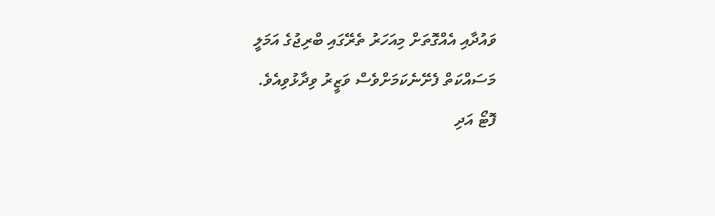ވައުދާއި އެއްގޮތަށް މިއަހަރު ތެރޭގައި ބްރިޖުގެ އަމަލީ މަސައްކަތް ފެށޭނެކަމަށްވެސް ވަޒީރު ވިދާޅުވިއެވެ.
ފޮޓޯ އަދި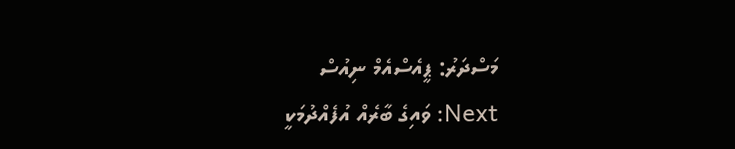މަސްދަރު: ޕީއެސްއެމް ނިއުސް
Next: ވައިގެ ބާރެއް އުފެއްދުމަކީ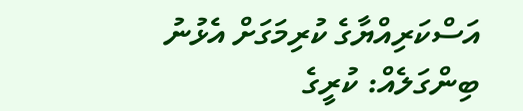އަސްކަރިއްޔާގެ ކުރިމަގަށް އެޅުނު ބިންގަލެއް: ކުރީގެ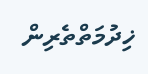ޚިދުމަތްތެރިން